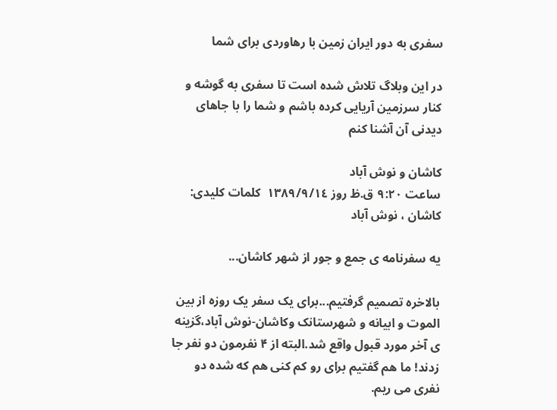سفری به دور ایران زمین با رهاوردی برای شما

در این وبلاگ تلاش شده است تا سفری به گوشه و کنار سرزمین آریایی کرده باشم و شما را با جاهای دیدنی آن آشنا کنم

کاشان و نوش آباد
ساعت ٩:٢٠ ق.ظ روز ۱۳۸٩/٩/۱٤  کلمات کلیدی: کاشان ، نوش آباد

یه سفرنامه ی جمع و جور از شهر کاشان...

بالاخره تصمیم گرفتیم...برای یک سفر یک روزه از بین الموت و ابیانه و شهرستانک وکاشان-نوش آباد،گزینه ی آخر مورد قبول واقع شد.البته از ۴ نفرمون دو نفر جا زدند! ما هم گفتیم برای رو کم کنی هم که شده دو نفری می ریم.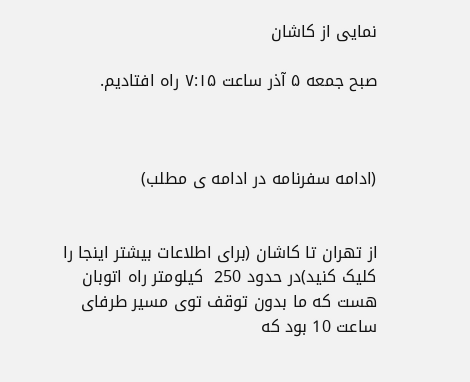نمایی از کاشان

صبح جمعه ۵ آذر ساعت ٧:١۵ راه افتادیم.



(ادامه سفرنامه در ادامه ی مطلب)


از تهران تا کاشان (برای اطلاعات بیشتر اینجا را کلیک کنید)در حدود 250  کیلومتر راه اتوبان هست که ما بدون توقف توی مسیر طرفای ساعت 10 بود که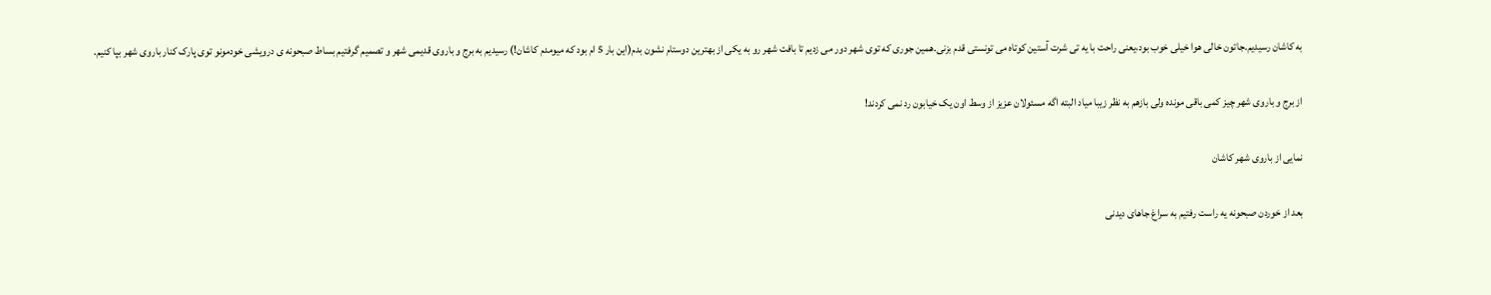به کاشان رسیدیم.جاتون خالی هوا خیلی خوب بود،یعنی راحت با یه تی شرت آستین کوتاه می تونستی قدم بزنی.همین جوری که توی شهر دور می زدیم تا بافت شهر رو به یکی از بهترین دوستام نشون بدم(این بار 5 ام بود که میومدم کاشان!) رسیدیم به برج و باروی قدیمی شهر و تصمیم گرفتیم بساط صبحونه ی درویشی خودمونو توی پارک کنار باروی شهر بپا کنیم.

از برج و باروی شهر چیز کمی باقی مونده ولی بازهم به نظر زیبا میاد البته اگه مسئولان عزیز از وسط اون یک خیابون رد نمی کردند!

نمایی از باروی شهر کاشان

بعد از خوردن صبحونه یه راست رفتیم به سراغ جاهای دیدنی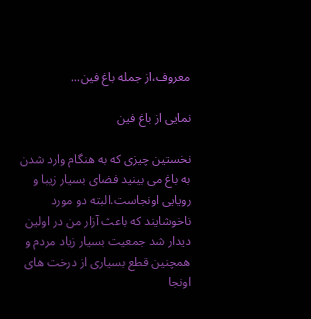معروف،از جمله باغ فین...

نمایی از باغ فین

نخستین چیزی که به هنگام وارد شدن به باغ می بینید فضای بسیار زیبا و رویایی اونجاست.البته دو مورد ناخوشایند که باعث آزار من در اولین دیدار شد جمعیت بسیار زیاد مردم و همچنین قطع بسیاری از درخت های اونجا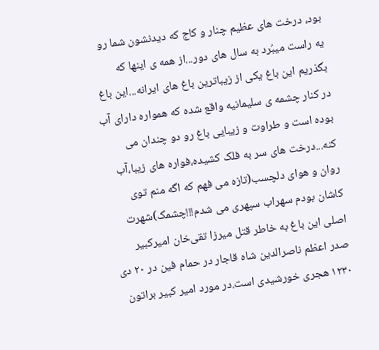بود، درخت های عظیم چنار و کاج که دیدنشون شما رو یه راست میبُرد به سال های دور...از همه ی اینها که بگذریم این باغ یکی از زیباترین باغ های ایرانه...این باغ در کنار چشمه ی سلیمانیه واقع شده که همواره دارای آب بوده است و طراوت و زیبایی باغ رو دو چندان می کنه...درخت های سر به فلک کشیده،فواره های زیبا،آب روان و هوای دلچسب(تازه می فهم که اگه منم توی کاشان بودم سهراب سپهری می شدم!!!چشمک)شهرت اصلی این باغ به خاطر قتل میرزا تقی‌خان امیرکبیر صدر اعظم ناصرالدین شاه قاجار در حمام فین در ۲۰ دی ۱۲۳۰ هجری خورشیدی است.در مورد امیر کبیر براتون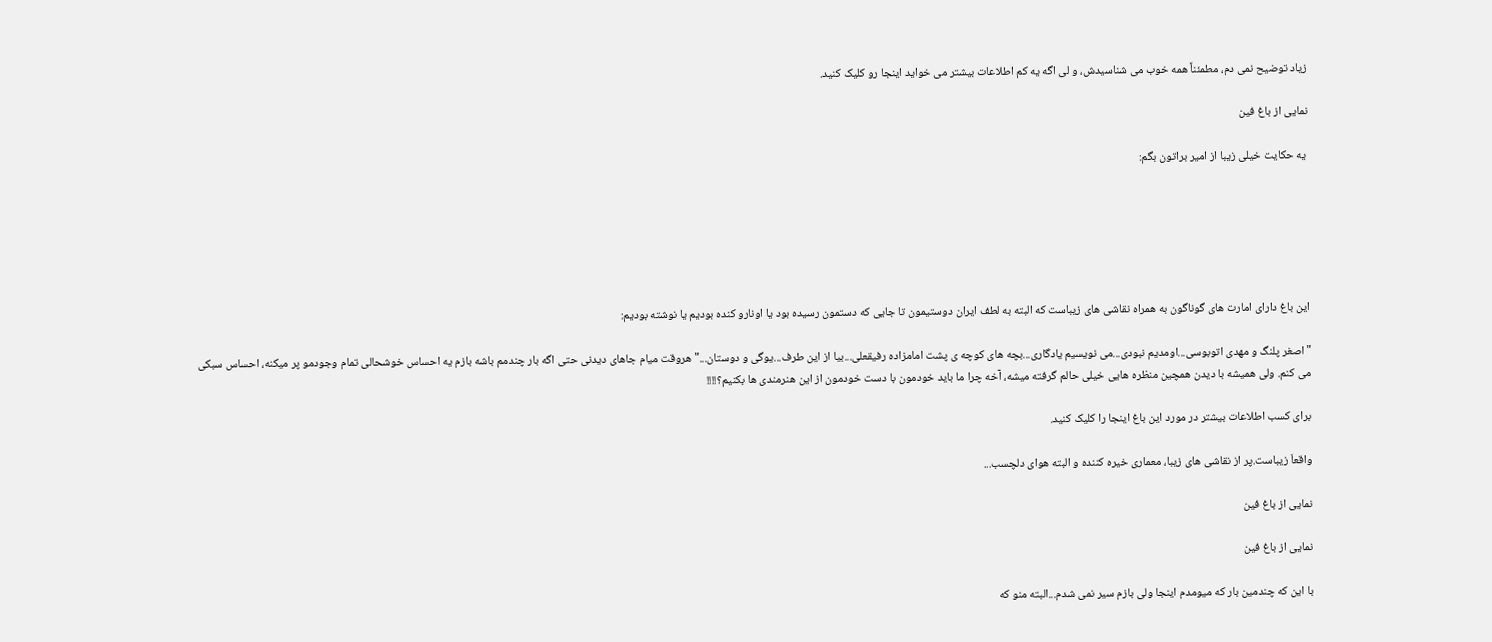زیاد توضیح نمی دم، مطمئناً همه خوب می شناسیدش، و لی اگه یه کم اطلاعات بیشتر می خواید اینجا رو کلیک کنید.

نمایی از باغ فین

 یه حکایت خیلی زیبا از امیر براتون بگم:






این باغ دارای امارت های گوناگون به همراه نقاشی های زیباست که البته به لطف ایران دوستیمون تا جایی که دستمون رسیده بود یا اونارو کنده بودیم یا نوشته بودیم:

"اصغر پلنگ و مهدی اتوبوسی...اومدیم نبودی...می نویسیم یادگاری...بچه های کوچه ی پشت امامزاده رفیقعلی...بیا از این طرف...یوگی و دوستان..." هروقت میام جاهای دیدنی حتی اگه بار چندمم باشه بازم یه احساس خوشحالی تمام وجودمو پر میکنه، احساس سبکی می کنم. ولی همیشه با دیدن همچین منظره هایی خیلی حالم گرفته میشه، آخه چرا ما باید خودمون با دست خودمون از این هنرمندی ها بکنیم؟!!!!

برای کسب اطلاعات بیشتر در مورد این باغ اینجا را کلیک کنید.

واقعاَ زیباست.پر از نقاشی های زیبا، معماری خیره کننده و البته هوای دلچسب...

نمایی از باغ فین

نمایی از باغ فین

با این که چندمین بار که میومدم اینجا ولی بازم سیر نمی شدم...البته منو که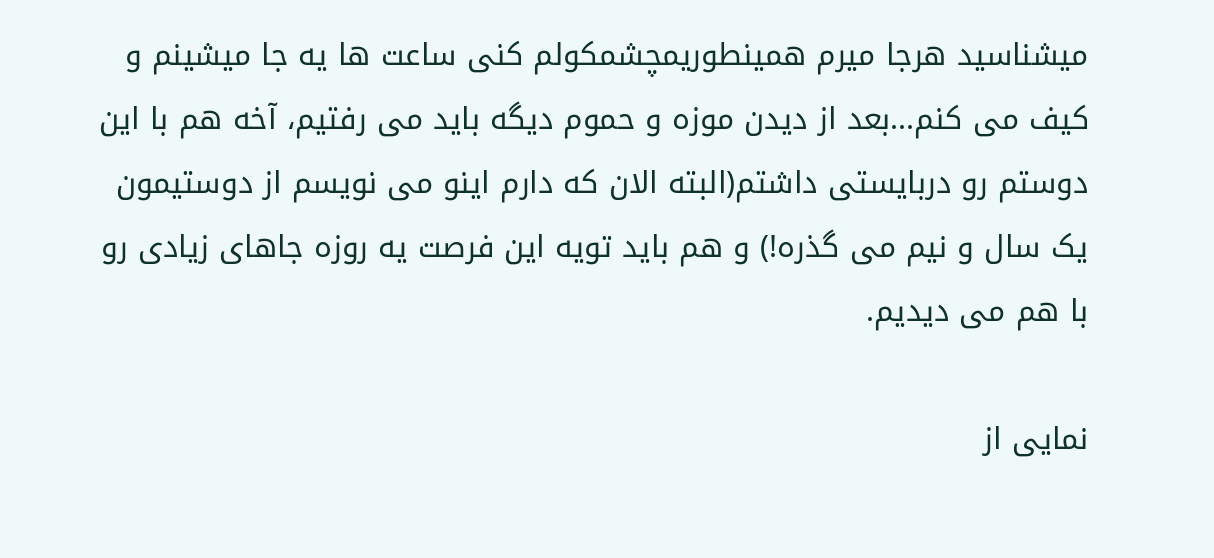میشناسید هرجا میرم همینطوریمچشمکولم کنی ساعت ها یه جا میشینم و کیف می کنم...بعد از دیدن موزه و حموم دیگه باید می رفتیم، آخه هم با این دوستم رو دربایستی داشتم(البته الان که دارم اینو می نویسم از دوستیمون یک سال و نیم می گذره!) و هم باید تویه این فرصت یه روزه جاهای زیادی رو با هم می دیدیم.

نمایی از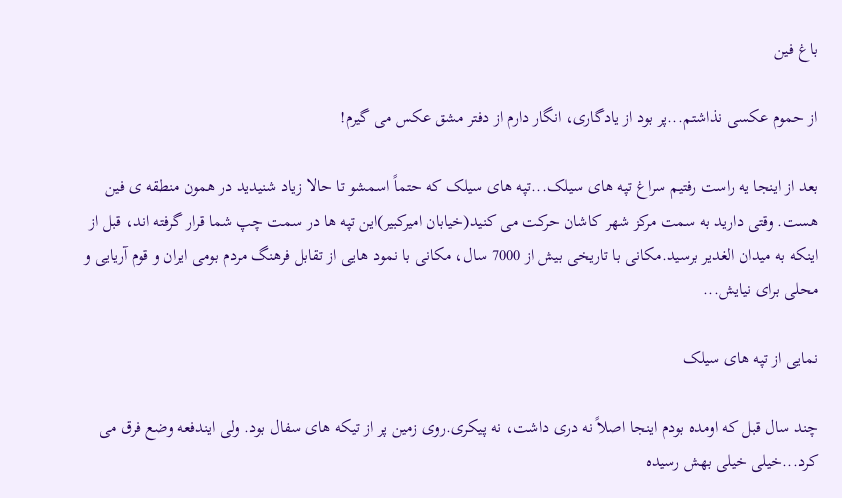باغ فین

از حموم عکسی نذاشتم...پر بود از یادگاری، انگار دارم از دفتر مشق عکس می گیرم!

بعد از اینجا یه راست رفتیم سراغ تپه های سیلک...تپه های سیلک که حتماً اسمشو تا حالا زیاد شنیدید در همون منطقه ی فین هست. وقتی دارید به سمت مرکز شهر کاشان حرکت می کنید(خیابان امیرکبیر)این تپه ها در سمت چپ شما قرار گرفته اند، قبل از اینکه به میدان الغدیر برسید.مکانی با تاریخی بیش از 7000 سال، مکانی با نمود هایی از تقابل فرهنگ مردم بومی ایران و قوم آریایی و محلی برای نیایش...

نمایی از تپه های سیلک

چند سال قبل که اومده بودم اینجا اصلاً نه دری داشت، نه پیکری.روی زمین پر از تیکه های سفال بود. ولی ایندفعه وضع فرق می کرد...خیلی خیلی بهش رسیده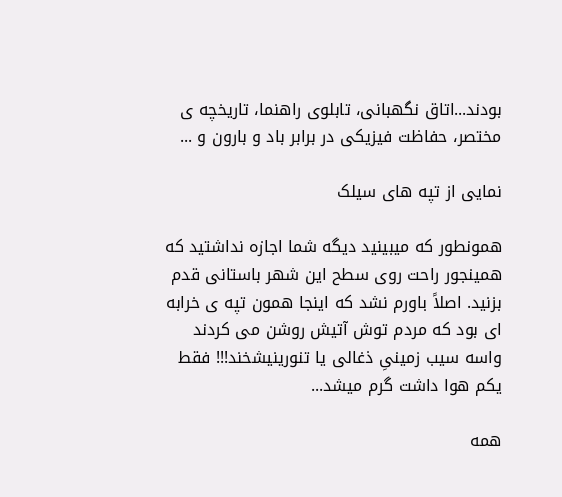بودند...اتاق نگهبانی، تابلوی راهنما، تاریخچه ی مختصر، حفاظت فیزیکی در برابر باد و بارون و ...

نمایی از تپه های سیلک

همونطور که میبینید دیگه شما اجازه نداشتید که همینجور راحت روی سطح این شهر باستانی قدم بزنید. اصلاً باورم نشد که اینجا همون تپه ی خرابه ای بود که مردم توش آتیش روشن می کردند واسه سیب زمینیِ ذغالی یا تنورینیشخند!!! فقط یکم هوا داشت گرم میشد...

همه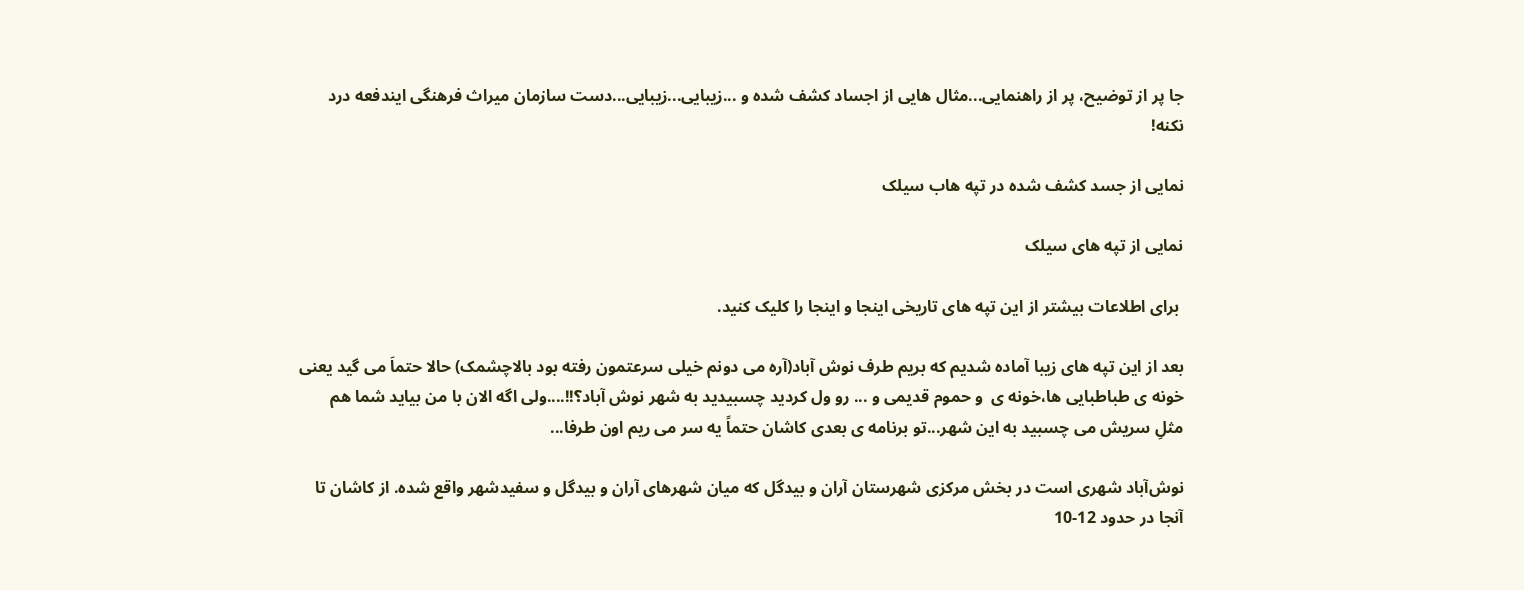جا پر از توضیح، پر از راهنمایی...مثال هایی از اجساد کشف شده و ...زیبایی...زیبایی...دست سازمان میراث فرهنگی ایندفعه درد نکنه!

نمایی از جسد کشف شده در تپه هاب سیلک

نمایی از تپه های سیلک

 برای اطلاعات بیشتر از این تپه های تاریخی اینجا و اینجا را کلیک کنید.

بعد از این تپه های زیبا آماده شدیم که بریم طرف نوش آباد(آره می دونم خیلی سرعتمون رفته بود بالاچشمک) حالا حتماَ می گید یعنی خونه ی طباطبایی ها،خونه ی  و حموم قدیمی و ... رو ول کردید چسبیدید به شهر نوش آباد؟!!....ولی اگه الان با من بیاید شما هم مثلِ سریش می چسبید به این شهر...تو برنامه ی بعدی کاشان حتماً یه سر می ریم اون طرفا...

نوش‌آباد شهری است در بخش مرکزی شهرستان آران و بیدگل که میان شهرهای آران و بیدگل و سفیدشهر واقع شده‌. از کاشان تا آنجا در حدود 12-10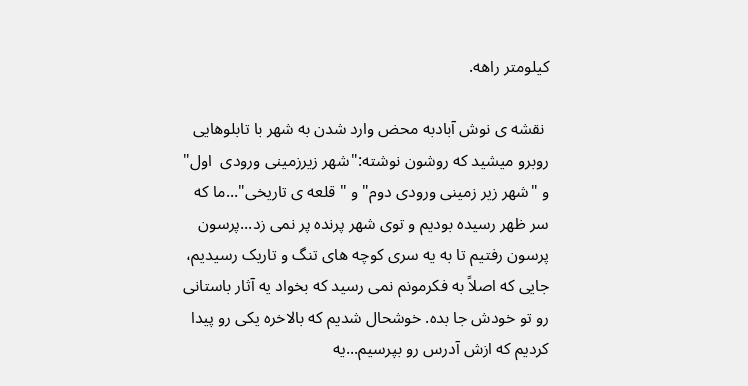کیلومتر راهه.

 نقشه ی نوش آبادبه محض وارد شدن به شهر با تابلوهایی روبرو میشید که روشون نوشته:"شهر زیرزمینی ورودی  اول" و "شهر زیر زمینی ورودی دوم" و " قلعه ی تاریخی"...ما که سر ظهر رسیده بودیم و توی شهر پرنده پر نمی زد...پرسون پرسون رفتیم تا به یه سری کوچه های تنگ و تاریک رسیدیم، جایی که اصلاً به فکرمونم نمی رسید که بخواد یه آثار باستانی رو تو خودش جا بده. خوشحال شدیم که بالاخره یکی رو پیدا کردیم که ازش آدرس رو بپرسیم...یه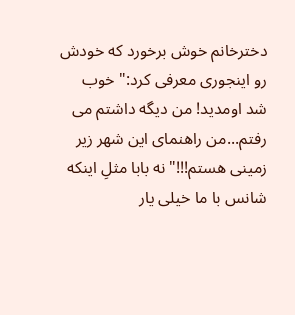دخترخانم خوش برخورد که خودش رو اینجوری معرفی کرد:" خوب شد اومدید! من دیگه داشتم می رفتم...من راهنمای این شهر زیر زمینی هستم!!!"نه بابا مثلِ اینکه شانس با ما خیلی یار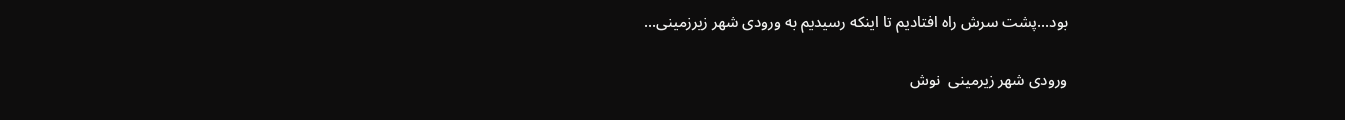بود...پشت سرش راه افتادیم تا اینکه رسیدیم به ورودی شهر زیرزمینی...

ورودی شهر زیرمینی  نوش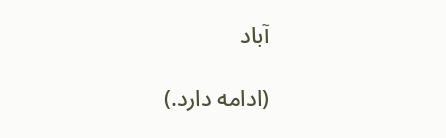آباد

(ادامه دارد.)